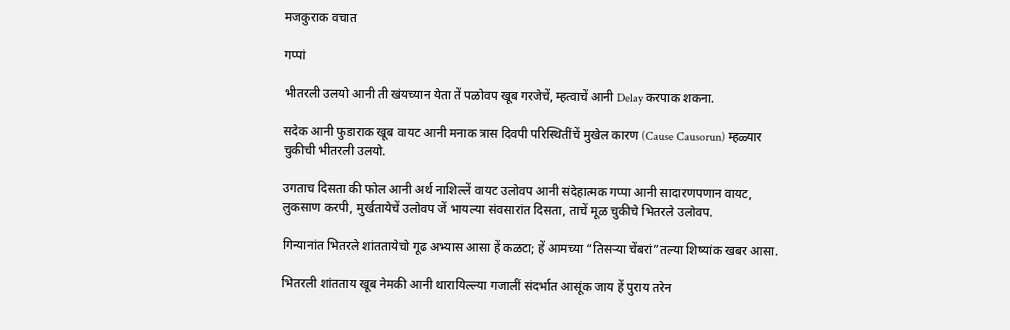मजकुराक वचात

गप्पां

भीतरली उलयो आनी ती खंयच्यान येता तें पळोवप खूब गरजेचें, म्हत्वाचें आनी Delay करपाक शकना.

सदेक आनी फुडाराक खूब वायट आनी मनाक त्रास दिवपी परिस्थितींचें मुखेल कारण (Cause Causorun) म्हळ्यार चुकीची भीतरली उलयो.

उगताच दिसता की फोल आनी अर्थ नाशिल्लें वायट उलोवप आनी संदेहात्मक गप्पा आनी सादारणपणान वायट, लुकसाण करपी, मुर्खतायेचें उलोवप जें भायल्या संवसारांत दिसता, ताचें मूळ चुकीचे भितरले उलोवप.

गिन्यानांत भितरले शांततायेचो गूढ अभ्यास आसा हें कळटा; हें आमच्या “तिसऱ्या चेंबरां”तल्या शिष्यांक खबर आसा.

भितरली शांतताय खूब नेमकी आनी थारायिल्ल्या गजालीं संदर्भात आसूंक जाय हें पुराय तरेन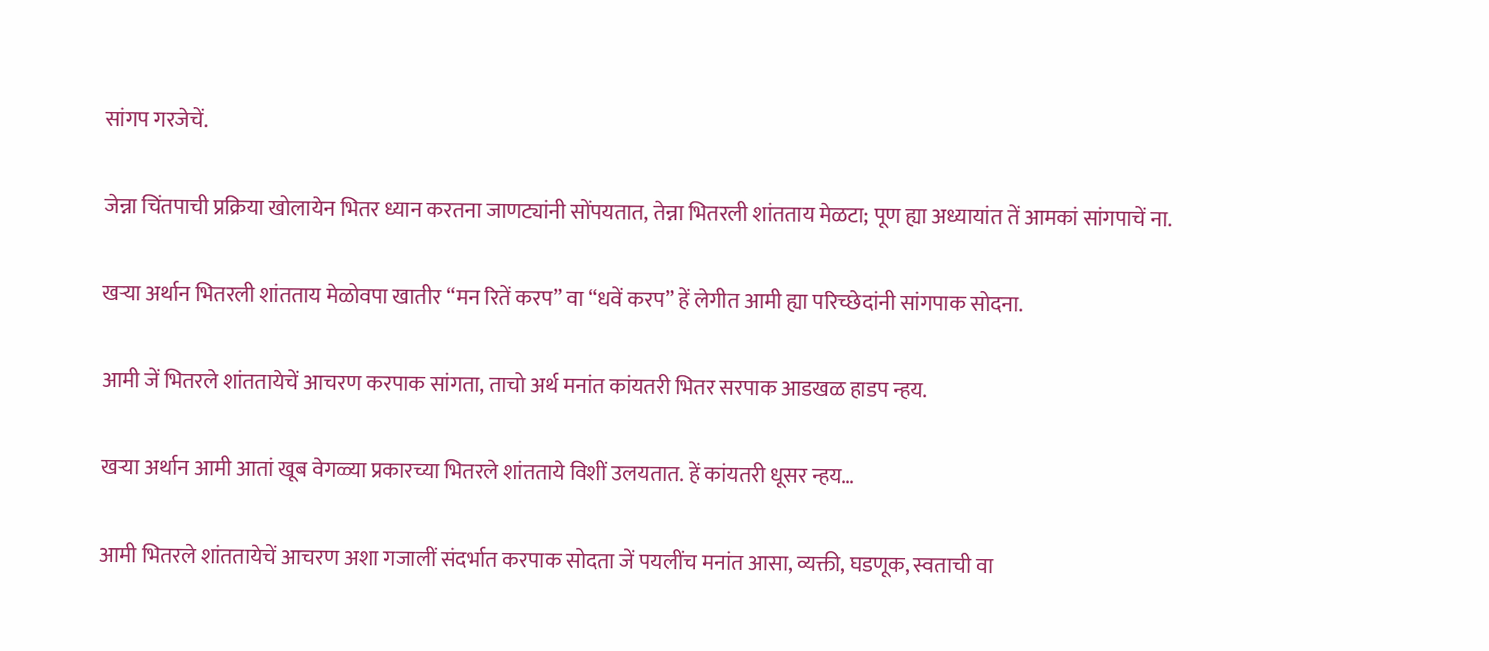सांगप गरजेचें.

जेन्ना चिंतपाची प्रक्रिया खोलायेन भितर ध्यान करतना जाणट्यांनी सोंपयतात, तेन्ना भितरली शांतताय मेळटा; पूण ह्या अध्यायांत तें आमकां सांगपाचें ना.

खऱ्या अर्थान भितरली शांतताय मेळोवपा खातीर “मन रितें करप” वा “धवें करप” हें लेगीत आमी ह्या परिच्छेदांनी सांगपाक सोदना.

आमी जें भितरले शांततायेचें आचरण करपाक सांगता, ताचो अर्थ मनांत कांयतरी भितर सरपाक आडखळ हाडप न्हय.

खऱ्या अर्थान आमी आतां खूब वेगळ्या प्रकारच्या भितरले शांतताये विशीं उलयतात. हें कांयतरी धूसर न्हय…

आमी भितरले शांततायेचें आचरण अशा गजालीं संदर्भात करपाक सोदता जें पयलींच मनांत आसा, व्यक्ती, घडणूक, स्वताची वा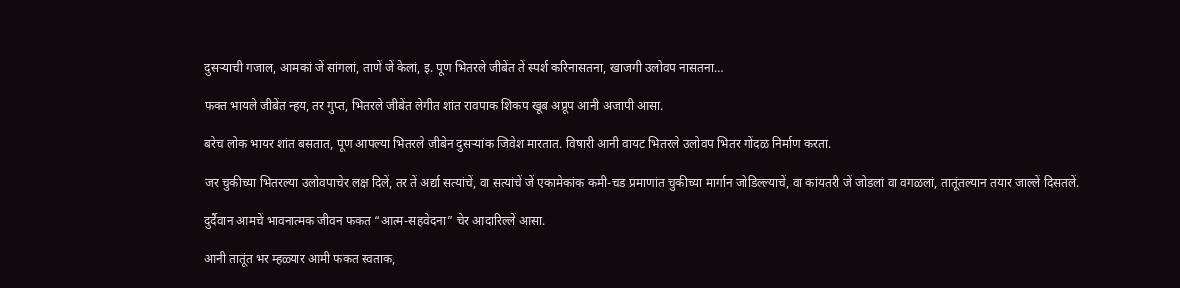दुसऱ्याची गजाल, आमकां जें सांगलां, ताणें जें केलां, इ. पूण भितरले जीबेंत तें स्पर्श करिनासतना, खाजगी उलोवप नासतना…

फक्त भायले जीबेंत न्हय, तर गुप्त, भितरले जीबेंत लेगीत शांत रावपाक शिकप खूब अप्रूप आनी अजापी आसा.

बरेच लोक भायर शांत बसतात, पूण आपल्या भितरले जीबेन दुसऱ्यांक जिवेश मारतात. विषारी आनी वायट भितरले उलोवप भितर गोंदळ निर्माण करता.

जर चुकीच्या भितरल्या उलोवपाचेर लक्ष दिलें, तर तें अर्द्या सत्यांचें, वा सत्यांचें जें एकामेकांक कमी-चड प्रमाणांत चुकीच्या मार्गान जोडिल्ल्याचें, वा कांयतरी जें जोडलां वा वगळलां, तातूंतल्यान तयार जाल्लें दिसतलें.

दुर्दैवान आमचें भावनात्मक जीवन फकत “आत्म-सहवेदना” चेर आदारिल्लें आसा.

आनी तातूंत भर म्हळ्यार आमी फकत स्वताक,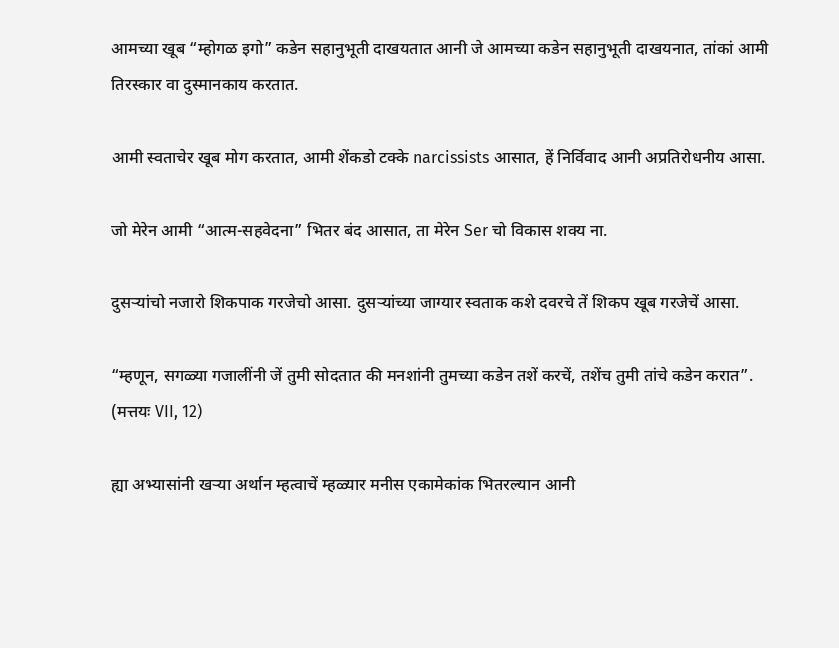आमच्या खूब “म्होगळ इगो” कडेन सहानुभूती दाखयतात आनी जे आमच्या कडेन सहानुभूती दाखयनात, तांकां आमी तिरस्कार वा दुस्मानकाय करतात.

आमी स्वताचेर खूब मोग करतात, आमी शेंकडो टक्के narcissists आसात, हें निर्विवाद आनी अप्रतिरोधनीय आसा.

जो मेरेन आमी “आत्म-सहवेदना” भितर बंद आसात, ता मेरेन Ser चो विकास शक्य ना.

दुसऱ्यांचो नजारो शिकपाक गरजेचो आसा. दुसऱ्यांच्या जाग्यार स्वताक कशे दवरचे तें शिकप खूब गरजेचें आसा.

“म्हणून, सगळ्या गजालींनी जें तुमी सोदतात की मनशांनी तुमच्या कडेन तशें करचें, तशेंच तुमी तांचे कडेन करात”. (मत्तयः VII, 12)

ह्या अभ्यासांनी खऱ्या अर्थान म्हत्वाचें म्हळ्यार मनीस एकामेकांक भितरल्यान आनी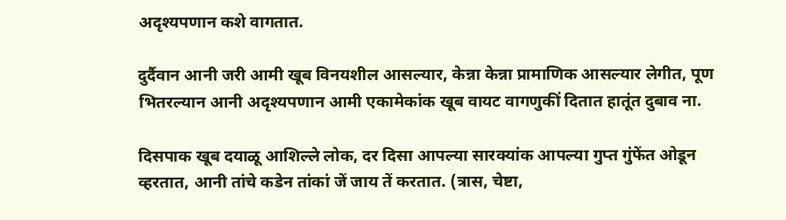अदृश्यपणान कशे वागतात.

दुर्दैवान आनी जरी आमी खूब विनयशील आसल्यार, केन्ना केन्ना प्रामाणिक आसल्यार लेगीत, पूण भितरल्यान आनी अदृश्यपणान आमी एकामेकांक खूब वायट वागणुकीं दितात हातूंत दुबाव ना.

दिसपाक खूब दयाळू आशिल्ले लोक, दर दिसा आपल्या सारक्यांक आपल्या गुप्त गुंफेंत ओडून व्हरतात, आनी तांचे कडेन तांकां जें जाय तें करतात. (त्रास, चेष्टा,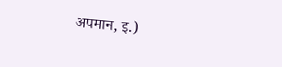अपमान, इ.)